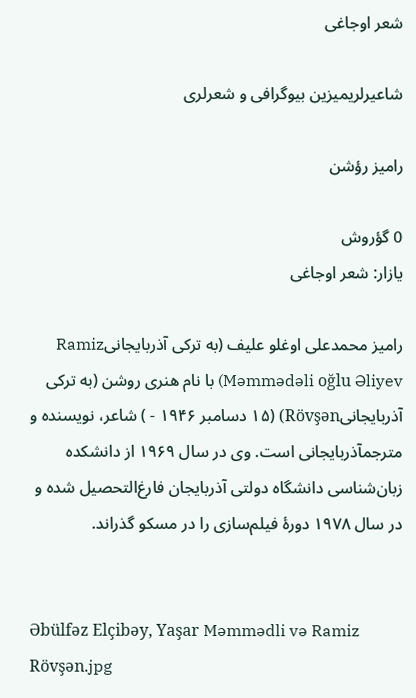شعر اوجاغی

شاعیرلریمیزین بیوگرافی و شعرلری

رامیز رؤشن

0 گؤروش
یازار: شعر اوجاغی

رامیز محمدعلی اوغلو علیف (به ترکی آذربایجانیRamiz Məmmədəli oğlu Əliyev) با نام هنری روشن (به ترکی آذربایجانیRövşən) (۱۵ دسامبر ۱۹۴۶ - ) شاعر، نویسنده و مترجمآذربایجانی است. وی در سال ۱۹۶۹ از دانشکده زبان‌شناسی دانشگاه دولتی آذربایجان فارغ‌التحصیل شده و در سال ۱۹۷۸ دورهٔ فیلم‌سازی را در مسکو گذراند.


Əbülfəz Elçibəy, Yaşar Məmmədli və Ramiz Rövşən.jpg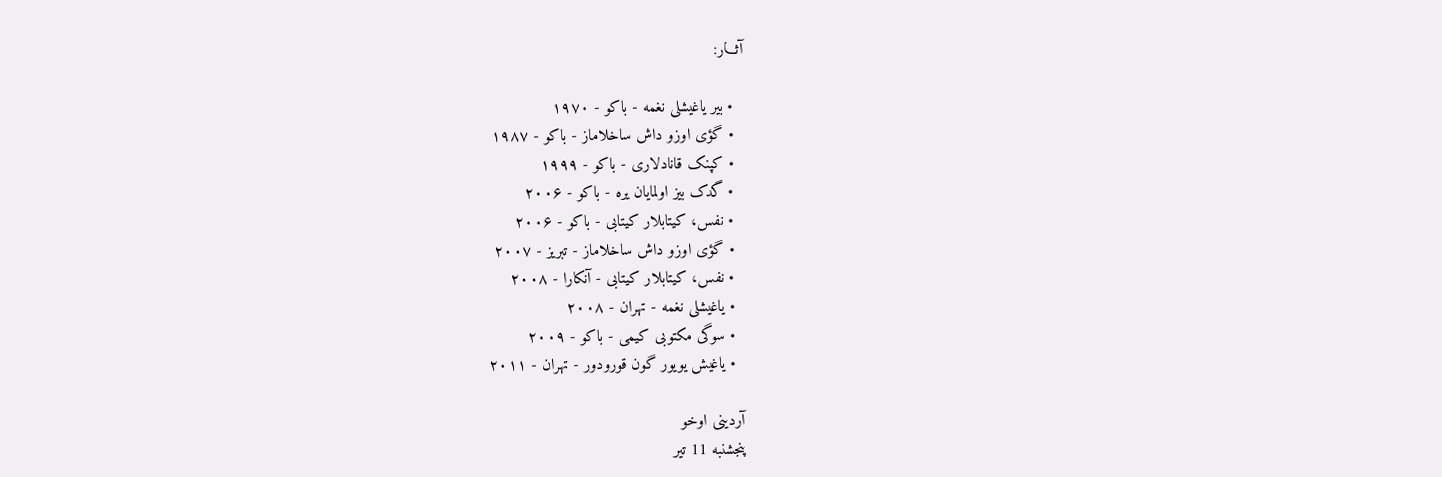آثـــار:

  • بیر یاغیشلی نغمه - باکو - ۱۹۷۰
  • گؤی اوزو داش ساخلاماز - باکو - ۱۹۸۷
  • کپنک قانادلاری - باکو - ۱۹۹۹
  • گدک بیز اولمایان یره - باکو - ۲۰۰۶
  • نفس، کیتابلار کیتابی - باکو - ۲۰۰۶
  • گؤی اوزو داش ساخلاماز - تبریز - ۲۰۰۷
  • نفس، کیتابلار کیتابی - آنکارا - ۲۰۰۸
  • یاغیشلی نغمه - تهران - ۲۰۰۸
  • سوگی مکتوبی کیمی - باکو - ۲۰۰۹
  • یاغیش یویور گون قورودور - تهران - ۲۰۱۱

آردینی اوخو
پنجشنبه 11 تیر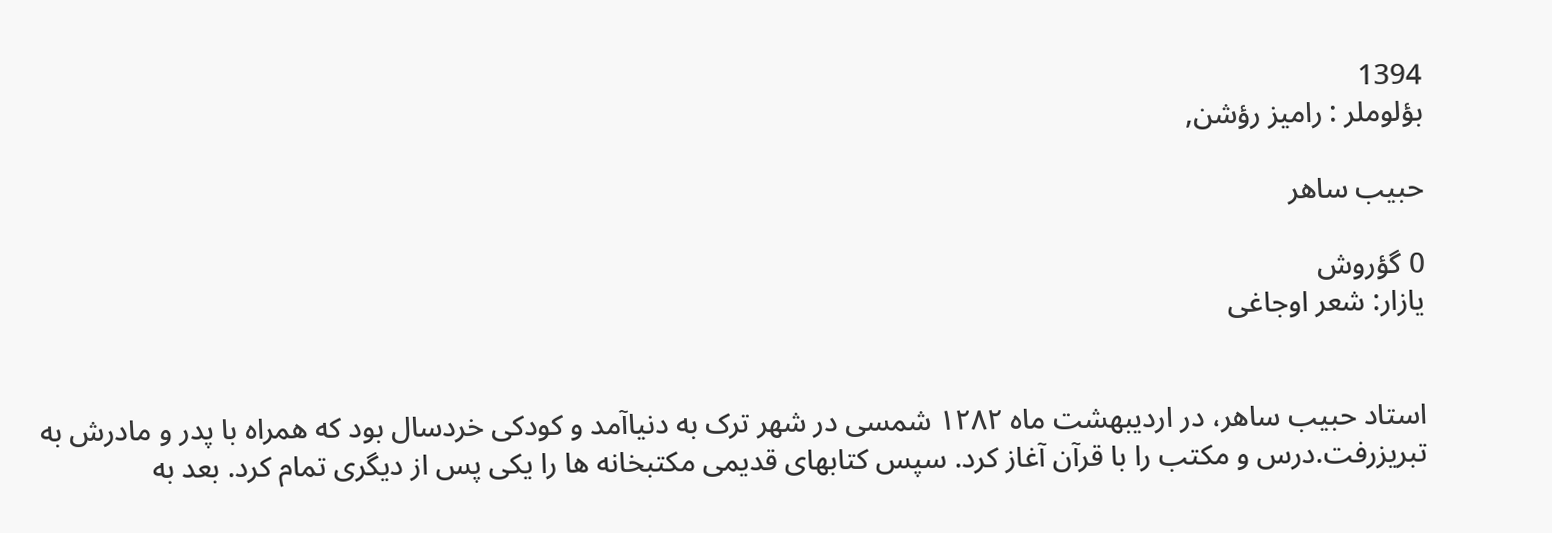1394
بؤلوملر : رامیز رؤشن,

حبیب ساهر

0 گؤروش
یازار: شعر اوجاغی


استاد حبیب ساهر، در اردیبهشت ماه ۱۲۸۲ شمسی در شهر ترک به دنیاآمد و کودکی خردسال بود که همراه با پدر و مادرش به تبریزرفت.درس و مکتب را با قرآن آغاز کرد. سپس کتابهای قدیمی مکتبخانه ها را یکی پس از دیگری تمام کرد. بعد به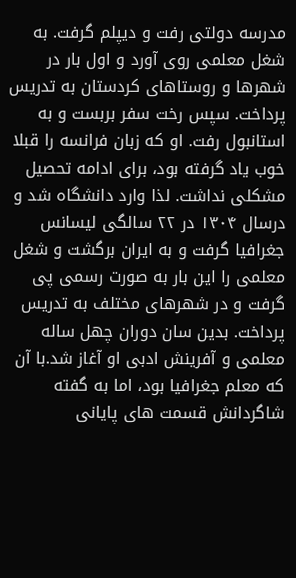مدرسه دولتی رفت و دیپلم گرفت. به شغل معلمی روی آورد و اول بار در شهرها و روستاهای کردستان به تدریس پرداخت. سپس رخت سفر بربست و به استانبول رفت. او که زبان فرانسه را قبلا خوب یاد گرفته بود، برای ادامه تحصیل مشکلی نداشت. لذا وارد دانشگاه شد و درسال ۱۳۰۴ در ۲۲ سالگی لیسانس جغرافیا گرفت و به ایران برگشت و شغل معلمی را این بار به صورت رسمی پی گرفت و در شهرهای مختلف به تدریس پرداخت. بدین سان دوران چهل ساله معلمی و آفرینش ادبی او آغاز شد.با آن که معلم جغرافیا بود، اما به گفته شاگردانش قسمت های پایانی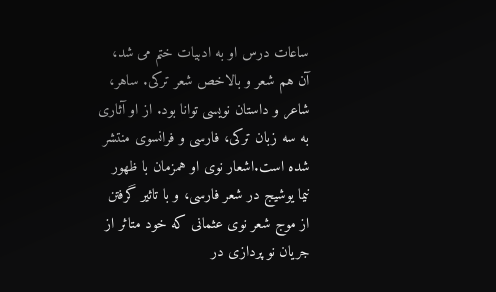ساعات درس او به ادبیات ختم می شد، آن هم شعر و بالاخص شعر ترکی. ساهر، شاعر و داستان نویسی توانا بود. از او آثاری به سه زبان ترکی، فارسی و فرانسوی منتشر شده است.اشعار نوی او همزمان با ظهور نیما یوشیج در شعر فارسی، و با تاثیر گرفتن از موج شعر نوی عثمانی که خود متاثر از جریان نو پردازی در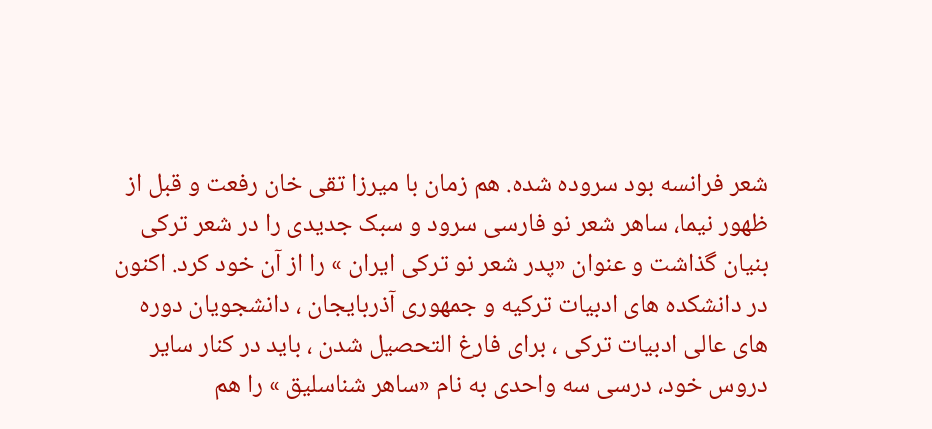شعر فرانسه بود سروده شده. هم زمان با میرزا تقی خان رفعت و قبل از ظهور نیما، ساهر شعر نو فارسی سرود و سبک جدیدی را در شعر ترکی بنیان گذاشت و عنوان «پدر شعر نو ترکی ایران » را از آن خود کرد. اکنون در دانشکده های ادبیات ترکیه و جمهوری آذربایجان ، دانشجویان دوره های عالی ادبیات ترکی ، برای فارغ التحصیل شدن ، باید در کنار سایر دروس خود، درسی سه واحدی به نام «ساهر شناسلیق » را هم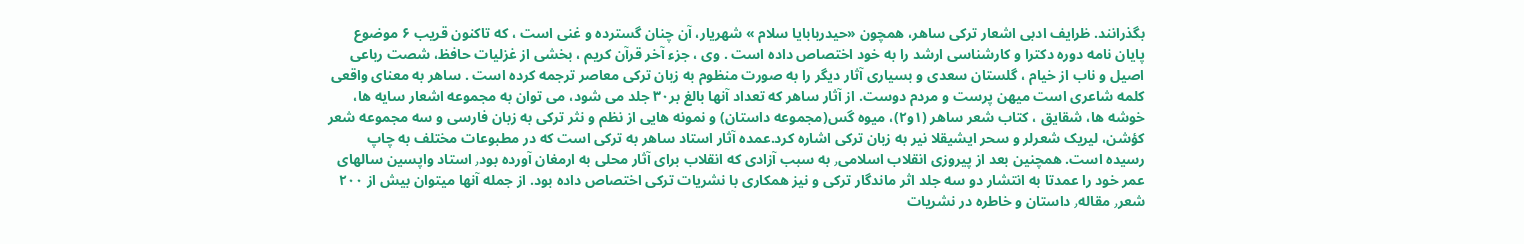بگذرانند. ظرایف ادبی اشعار ترکی ساهر، همچون «حیدربابایا سلام » شهریار، آن چنان گسترده و غنی است ، که تاکنون قریب ۶ موضوع پایان نامه دوره دکترا و کارشناسی ارشد را به خود اختصاص داده است . وی ، جزء آخر قرآن کریم ، بخشی از غزلیات حافظ، شصت رباعی اصیل و ناب از خیام ، گلستان سعدی و بسیاری آثار دیگر را به صورت منظوم به زبان ترکی معاصر ترجمه کرده است . ساهر به معنای واقعی کلمه شاعری است میهن پرست و مردم دوست. از آثار ساهر که تعداد آنها بالغ بر۳۰ جلد می شود، می توان به مجموعه اشعار سایه ها، خوشه ها، شقایق ، کتاب شعر ساهر (۱و۲)، میوه گس(مجموعه داستان) و نمونه هایی از نظم و نثر ترکی به زبان فارسی و سه مجموعه شعر کؤشن، لیریک شعرلر و سحر ایشیقلا نیر به زبان ترکی اشاره کرد.عمده آثار استاد ساهر به ترکى است که در مطبوعات مختلف به چاپ رسیده است. همچنین بعد از پیروزى انقلاب اسلامى٫ به سبب آزادى که انقلاب براى آثار محلى به ارمغان آورده بود٫ استاد واپسین سالهاى عمر خود را عمدتا به انتشار دو سه جلد اثر ماندگار ترکى و نیز همکارى با نشریات ترکى اختصاص داده بود. از جمله آنها میتوان بیش از ٢٠٠ شعر٫ مقاله٫ داستان و خاطره در نشریات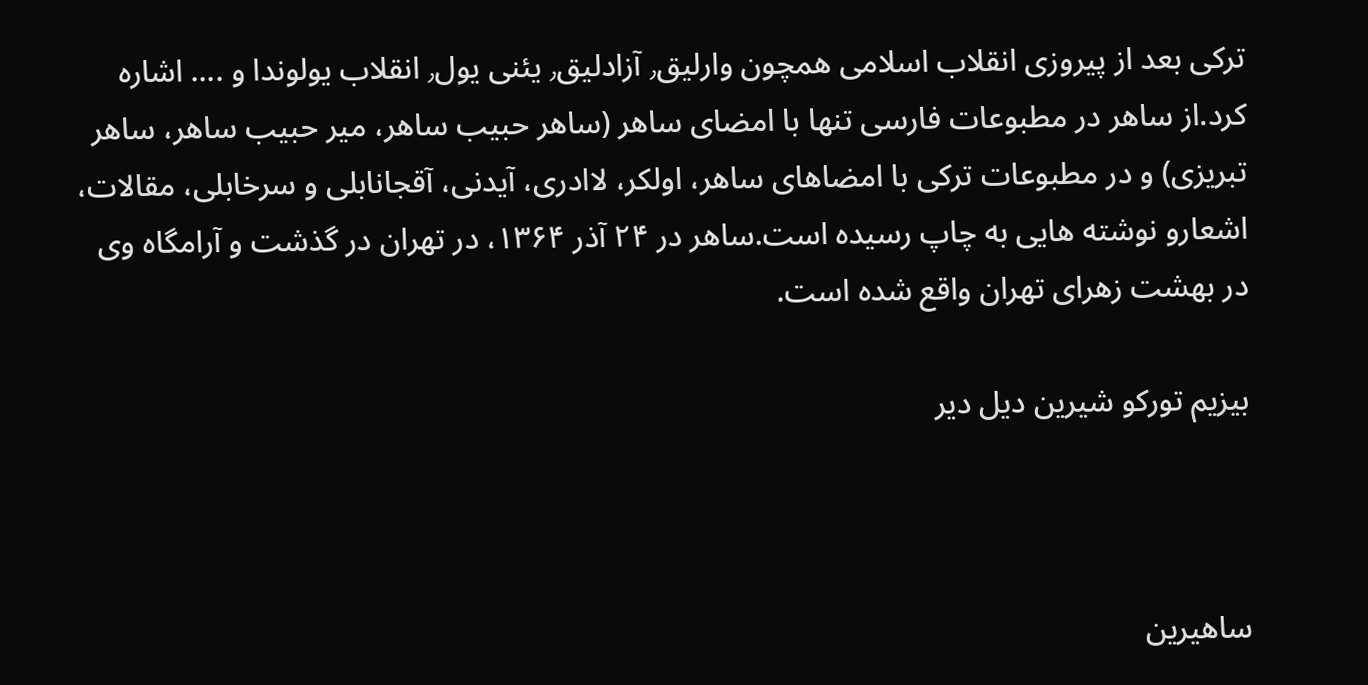ترکى بعد از پیروزى انقلاب اسلامى همچون وارلیق٫ آزادلیق٫ یئنى یول٫ انقلاب یولوندا و .... اشاره کرد.از ساهر در مطبوعات فارسی تنها با امضای ساهر (ساهر حبیب ساهر، میر حبیب ساهر، ساهر تبریزی) و در مطبوعات ترکی با امضاهای ساهر، اولکر، لاادری، آیدنی، آقجانابلی و سرخابلی، مقالات، اشعارو نوشته هایی به چاپ رسیده است.ساهر در ۲۴ آذر ۱۳۶۴، در تهران در گذشت و آرامگاه وی در بهشت زهرای تهران واقع شده است.

بیزیم تورکو شیرین دیل دیر



ساهیرین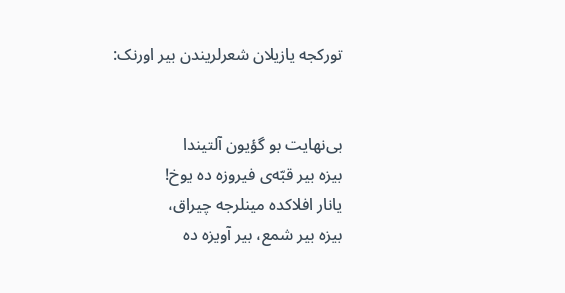تورکجه یازیلان شعرلریندن بیر اورنک:


بی‌نهایت بو گؤیون آلتیندا
بیزه بیر قبّه‌ی فیروزه ده یوخ!
یانار افلاکده مینلرجه چیراق،
بیزه بیر شمع، بیر آویزه ده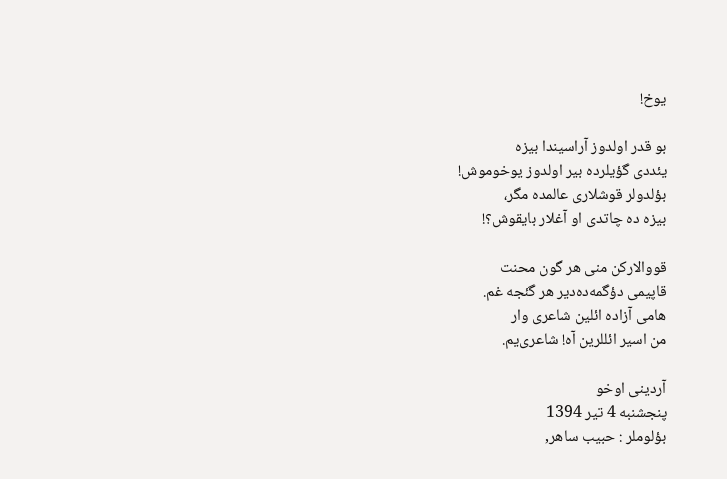یوخ!

بو قدر اولدوز آراسیندا بیزه
یئددی گؤیلرده بیر اولدوز یوخوموش!
بؤلدولر قوشلاری عالمده مگر،
بیزه ده چاتدی او آغلار بایقوش؟!

قووالارکن منی هر گون محنت
قاپیمی دؤگمه‌ده‌دیر هر گئجه غم.
هامی آزاده ائلین شاعری وار
من اسیر ائللرین آه! شاعری‌یم.

آردینی اوخو
پنجشنبه 4 تیر 1394
بؤلوملر : حبیب ساهر,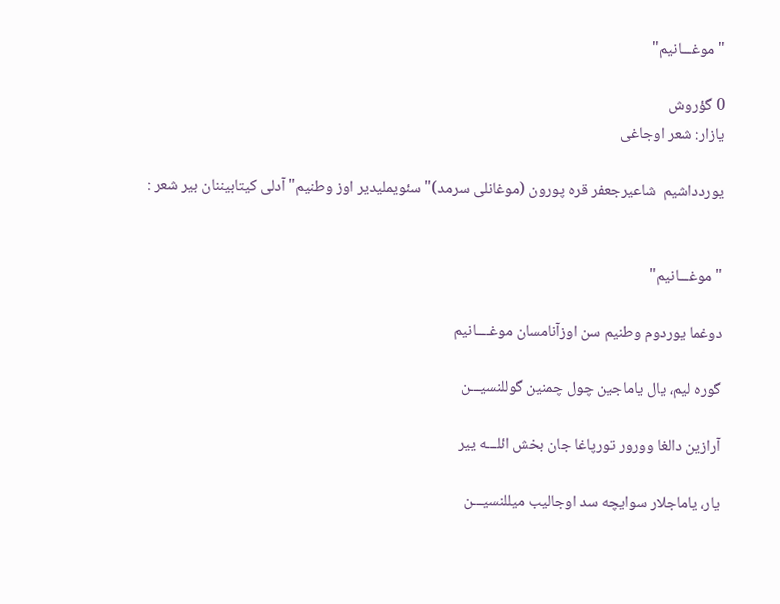"موغـــانیم"

0 گؤروش
یازار: شعر اوجاغی

یوردداشیم  شاعیرجعفر قره پورون (موغانلی سرمد)" سئویملیدیر اوز وطنیم" آدلی کیتابیننان بیر شعر :


"موغـــانیم"

دوغما یوردوم وطنیم سن اوزآنامسان موغــــانیم

گوره لیم، یال یاماجین چول چمنین گوللنسیـــن

آرازین دالغا وورور تورپاغا جان بخش ائلـــه ییر

یار، یاماجلار سوایچه سد اوجالیب میللنسیـــن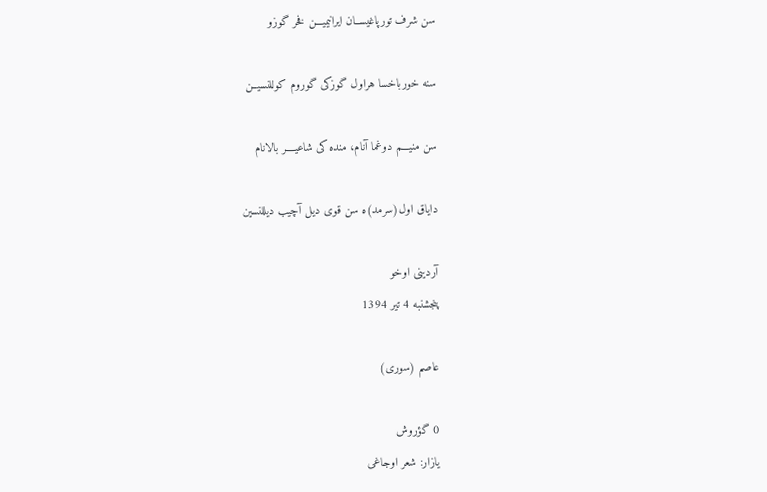سن شرف تورپاغیســان ایرانیمیـــن فخر گوزو

سنه خورباخسا هراول گوزکی گوروم کوللنسیــن

سن منیـــم دوغما آنام، منده کی شاعیــــر بالانام

دایاق اول(سرمد)ه سن قوی دیل آچیب دیللنسین

آردینی اوخو
پنجشنبه 4 تیر 1394

عاصم (سوری)

0 گؤروش
یازار: شعر اوجاغی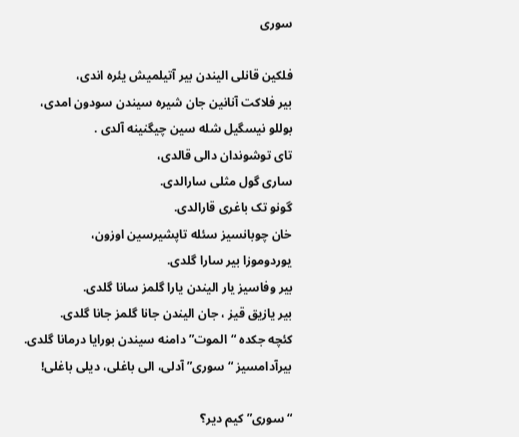سوری

فلکین قانلی الیندن بیر آتیلمیش یئره اندی،
بیر فلاکت آنانین جان شیره سیندن سودون امدی،
بوللو نیسگیل شله سین چیگنینه آلدی .
تای توشوندان دالی قالدی،
ساری گول مثلی سارالدی.
گونو تک باغری قارالدی.
خان چوبانسیز سئله تاپشیرسین اوزون،
یوردوموزا بیر سارا گلدی.
بیر وفاسیز یار الیندن یارا گلمز سانا گلدی.
بیر یازیق قیز ، جان الیندن جانا گلمز جانا گلدی.
کئچه جکده “الموت” دامنه سیندن بورایا درمانا گلدی.
بیرآدامسیز “سوری” آدلی، الی باغلی، دیلی باغلی!

“سوری” کیم دیر؟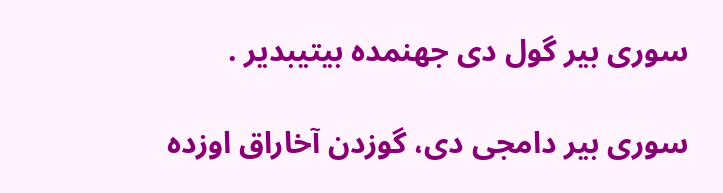سوری بیر گول دی جهنمده بیتیبدیر .

سوری بیر دامجی دی، گوزدن آخاراق اوزده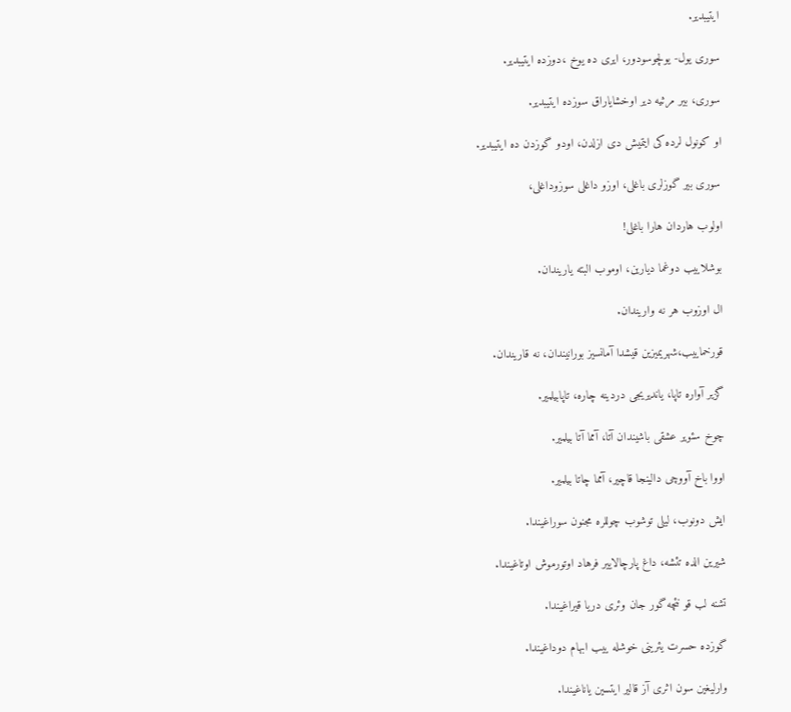ایتیبدیر.

سوری یول- یولچوسودور، ایری ده یوخ ،دوزده ایتیبدیر.

سوری، بیر مرثیه دیر اوخشایاراق سوزده ایتیبدیر.

او کونول لرده کی ایتمیش دی ازلدن، اودو گوزدن ده ایتیبدیر.

سوری بیر گوزلری باغلی، اوزو داغلی سوزوداغلی،

اولوب هاردان هارا باغلی!

بوشلاییب دوغما دیارین، اوموب البته یاریندان.

ال اوزوب هر نه واریندان.

قورخماییب،شهریمیزین قیشدا آمانسیز بورانیندان، نه قاریندان.

گزیر آواره تاپا، یاندیریجی دردینه چاره، تاپابیلمیر.

چوخ سئویر عشقی باشیندان آتا، آمما آتا بیلمیر.

اووا باخ آووچی دالینجا قاچیر، آمما چاتا بیلمیر.

ایش دونوب، لیلی توشوب چوللره مجنون سوراغیندا.

شیرین الده تئشه، داغ پارچالاییر فرهاد اوتورموش اوتاغیندا.

تشنه لب قو نئچه گور جان وئری دریا قیراغیندا.

گوزده حسرت یئرینی خوشله ییب ابهام دوداغیندا.

وارلیغین سون اثری آز قالیر ایتسین یاناغیندا.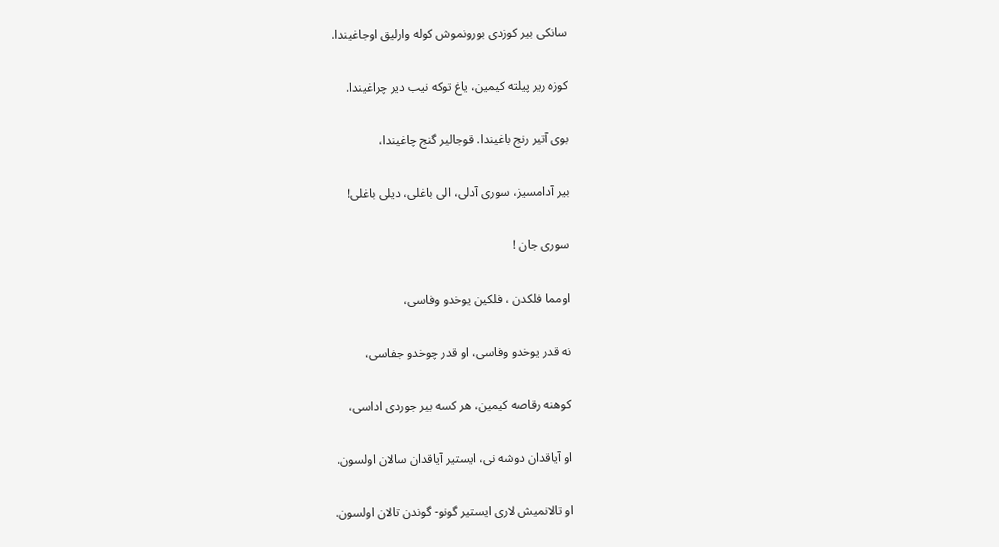سانکی بیر کوزدی بورونموش کوله وارلیق اوجاغیندا.

کوزه ریر پیلته کیمین، یاغ توکه نیب دیر چراغیندا.

بوی آتیر رنج باغیندا. قوجالیر گنج چاغیندا،

بیر آدامسیز، سوری آدلی، الی باغلی، دیلی باغلی!

سوری جان !

اومما فلکدن ، فلکین یوخدو وفاسی،

نه قدر یوخدو وفاسی، او قدر چوخدو جفاسی،

کوهنه رقاصه کیمین، هر کسه بیر جوردی اداسی،

او آیاقدان دوشه نی، ایستیر آیاقدان سالان اولسون.

او تالانمیش لاری ایستیر گونو- گوندن تالان اولسون.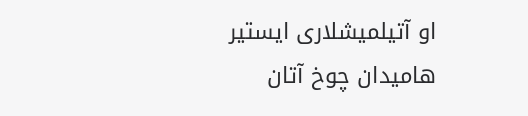او آتیلمیشلاری ایستیر هامیدان چوخ آتان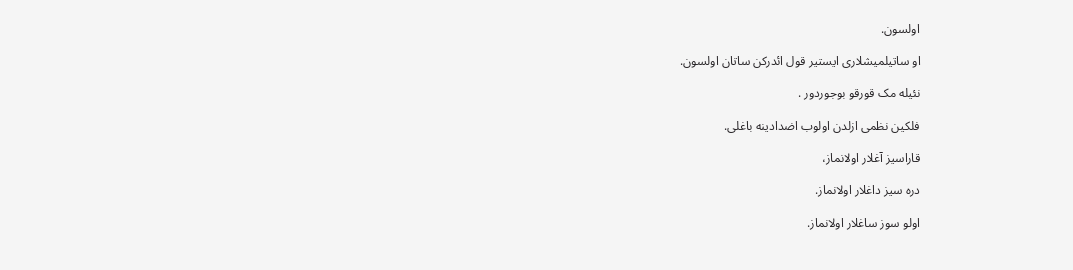اولسون.

او ساتیلمیشلاری ایستیر قول ائدرکن ساتان اولسون.

نئیله مک قورقو بوجوردور .

فلکین نظمی ازلدن اولوب اضدادینه باغلی.

قاراسیز آغلار اولانماز،

دره سیز داغلار اولانماز.

اولو سوز ساغلار اولانماز.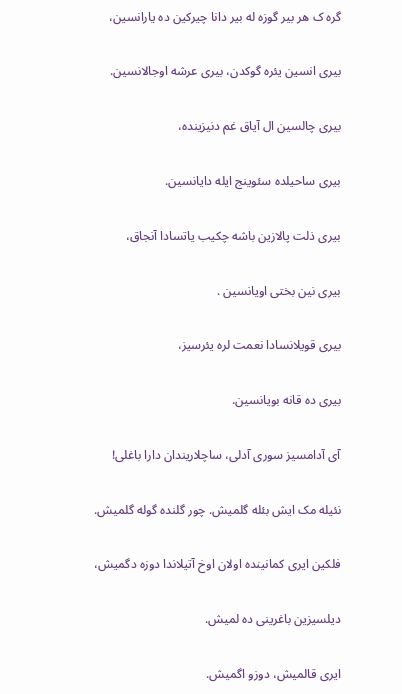گره ک هر بیر گوزه له بیر دانا چیرکین ده یارانسین،

بیری انسین یئره گوکدن، بیری عرشه اوجالانسین.

بیری چالسین ال آیاق غم دنیزینده،

بیری ساحیلده سئوینج ایله دایانسین.

بیری ذلت پالازین باشه چکیب یاتسادا آنجاق،

بیری نین بختی اویانسین .

بیری قویلانسادا نعمت لره یئرسیز،

بیری ده قانه بویانسین.

آی آدامسیز سوری آدلی، ساچلاریندان دارا باغلی!

نئیله مک ایش بئله گلمیش. چور گلنده گوله گلمیش.

فلکین ایری کمانینده اولان اوخ آتیلاندا دوزه دگمیش،

دیلسیزین باغرینی ده لمیش.

ایری قالمیش، دوزو اگمیش.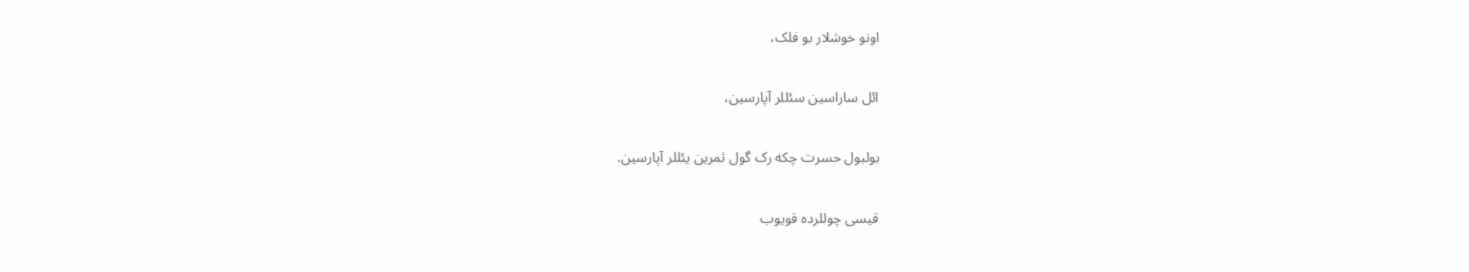اونو خوشلار بو فلک،

ائل ساراسین سئللر آپارسین،

بولبول حسرت چکه رک گول ثمرین یئللر آپارسین.

قیسی چوللرده قویوب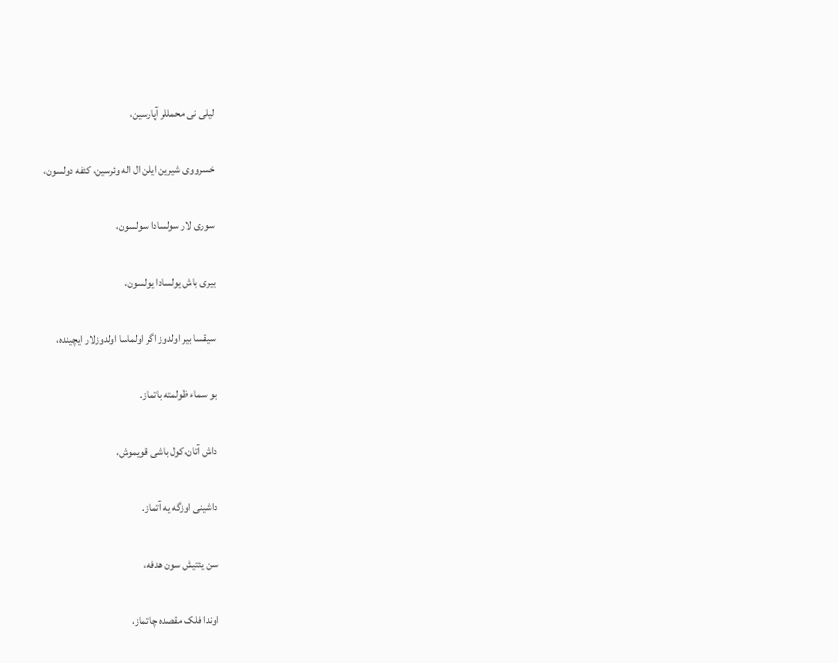لیلی نی محمللر آپارسین،

خسرووی شیرین ایلن ال اله وئرسین، کئفه دولسون،

سوری لار سولسادا سولسون،

بیری باش یولسادا یولسون،

سیقسا بیر اولدوز اگر اولماسا اولدوزلار ایچینده،

بو سماء ظولمته باتماز.

داش آتان،کول باشی قویموش،

داشینی اوزگه یه آتماز.

سن یئتیش سون هدفه،

اوندا فلک مقصده چاتماز،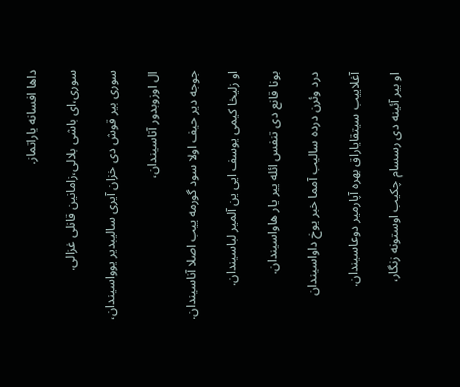داها افسانه یاراتماز.

سوری،ای باشی بلالی،زامانین قانلی غزالی.

سوری بیر قوش دی خزان آیری سالیبدیر یوواسیندان،

ال اوزوبدور آتاسیندان،

جوجه دیر حیف اولا سود گورمه ییب اصلا آناسیندان.

او زلیخا کیمی یوسف ایی ین آلمیر لباسیندان.

بونا قانع دی تنفس ائله ییر یار هاواسیندان.

درد وئرن درده سالیب آمما خبر یوخ داواسیندان

آغلاییب سیتقایاراق بهره آپارمیر دوعاسیندان.

او بیر آئینه دی رسسام چکیب اوستونه زنگار،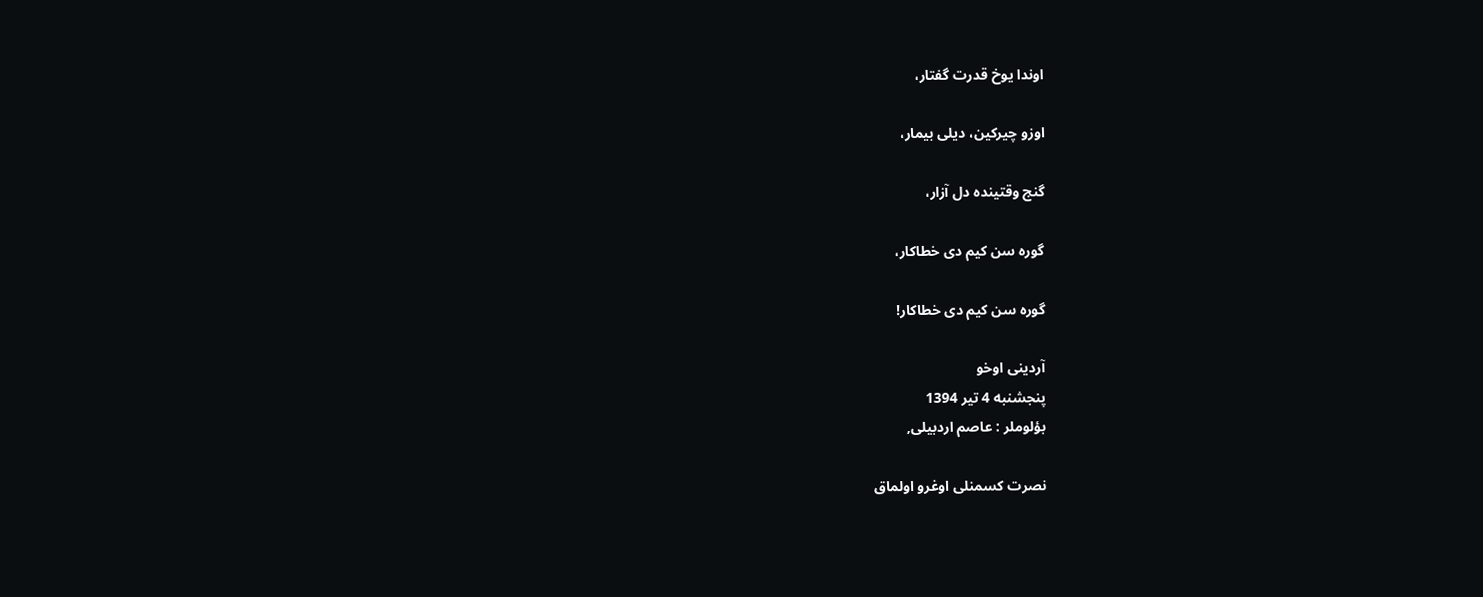اوندا یوخ قدرت گفتار،

اوزو چیرکین، دیلی بیمار،

گنج وقتینده دل آزار،

گوره سن کیم دی خطاکار،

گوره سن کیم دی خطاکار!

آردینی اوخو
پنجشنبه 4 تیر 1394
بؤلوملر : عاصم اردبیلی,

نصرت کسمنلی اوغرو اولماق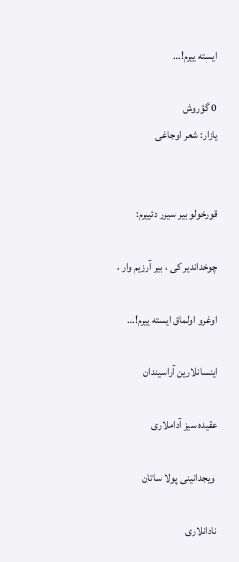ایسته ییرم!…

0 گؤروش
یازار: شعر اوجاغی


قورخولو بیر سیرر دئییرم:

چوخداندیر کی ، بیر آرزیم وار ،

اوغرو اولماق ایسته ییرم!…

اینسانلارین آراسیندان

عقیده سیز آداملاری

 ویجدانینی پولا ساتان

نادانلاری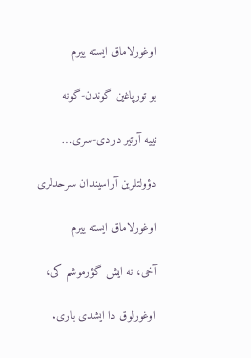اوغورلاماق ایسته ییرم

بو تورپاغین گوندن-گونه

نییه آرتیر دردی-سری…

دؤولتلرین آراسیندان سرحدلری

اوغورلاماق ایسته ییرم

آخی، نه ایش گؤرموشم کی،

اوغورلوق دا ایشدی باری.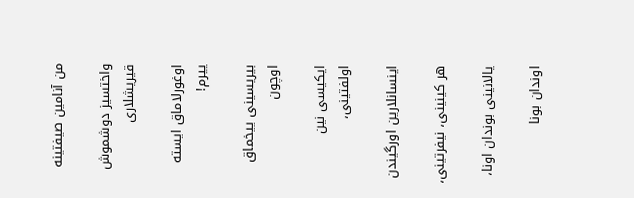من آنامین صیفتینه

واختسیز دوشموش قیریشلاری

اوغورلاماق ایسته ییرم!

بیریسینی ییخماق اوچون

ایکیسی نین اولفتینی،

اینسانلارین اورگیندن

هر کینینی، نیفرتینی،

یالانینی بوندان اونا،

اوندان بونا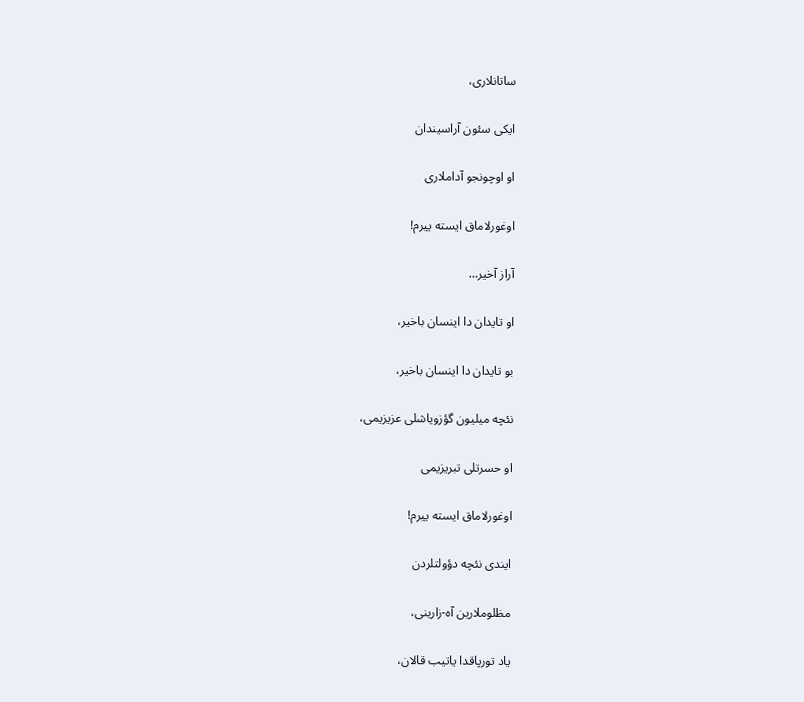ساتانلاری،

ایکی سئون آراسیندان

او اوچونجو آداملاری

اوغورلاماق ایسته ییرم!

آراز آخیر…

او تایدان دا اینسان باخیر،

بو تایدان دا اینسان باخیر،

نئچه میلیون گؤزویاشلی عزیزیمی،

او حسرتلی تبریزیمی

اوغورلاماق ایسته ییرم!

ایندی نئچه دؤولتلردن

مظلوملارین آه-زارینی،

یاد تورپاقدا یاتیب قالان،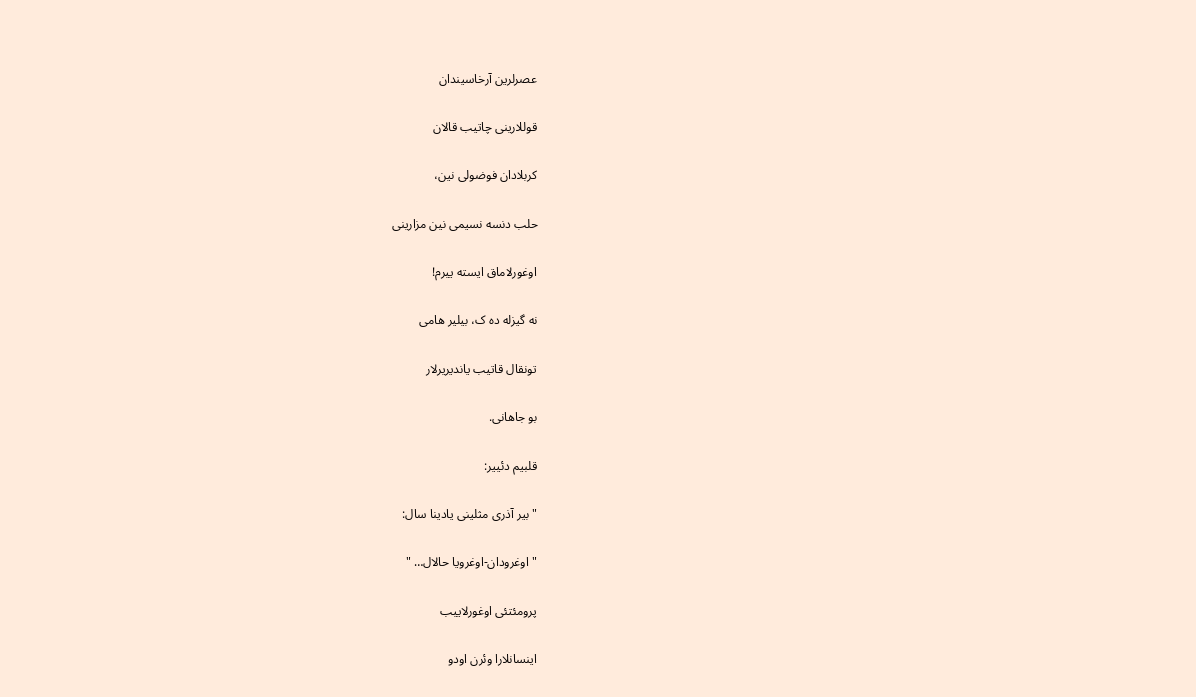عصرلرین آرخاسیندان

قوللارینی چاتیب قالان

کربلادان فوضولی نین،

حلب دنسه نسیمی نین مزارینی

اوغورلاماق ایسته ییرم!

نه گیزله ده ک، بیلیر هامی

تونقال قاتیب یاندیریرلار

بو جاهانی.

قلبیم دئییر:

" بیر آذری مثلینی یادینا سال:

" اوغرودان-اوغرویا حالال… "

پرومئتئی اوغورلاییب

اینسانلارا وئرن اودو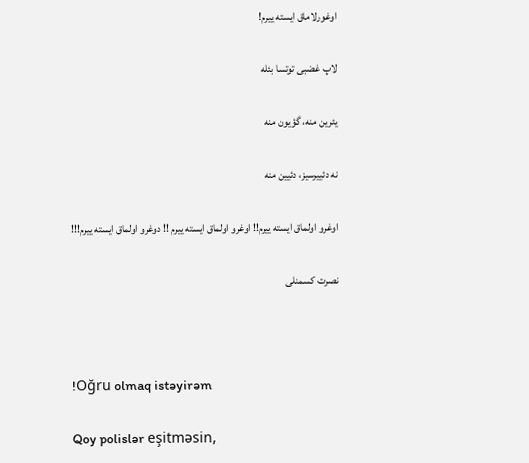اوغورلاماق ایسته ییرم!

لاپ غضبی توتسا بئله

یئرین منه، گؤیون منه

نه دئییرسیز، دئیین منه

اوغرو اولماق ایسته ییرم!! اوغرو اولماق ایسته ییرم !! دوغرو اولماق ایسته ییرم!!!

نصرت کسمنلی



!Oğru olmaq istəyirəm

Qoy polislər eşitməsin,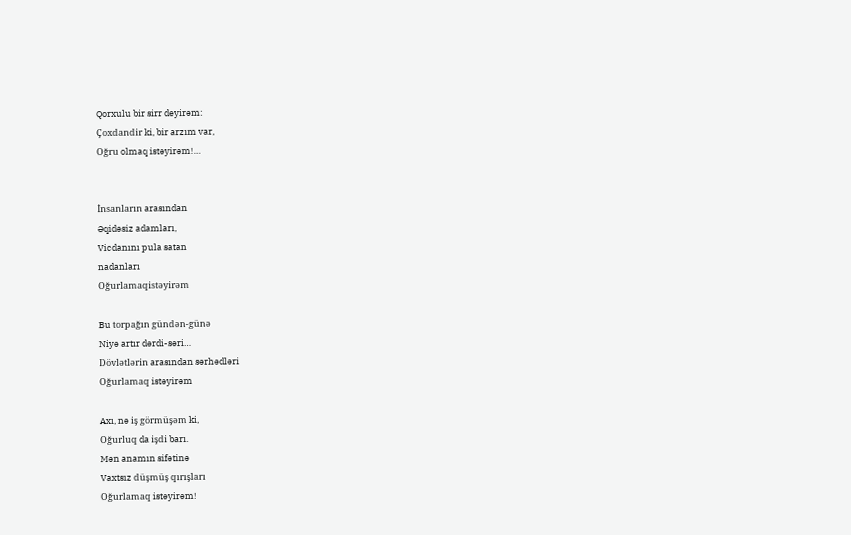Qorxulu bir sirr deyirəm:
Çoxdandir ki, bir arzım var,
Oğru olmaq istəyirəm!…


İnsanların arasından
Əqidəsiz adamları,
Vicdanını pula satan
nadanları
Oğurlamaqistəyirəm

Bu torpağın gündən-günə
Niyə artır dərdi-səri…
Dövlətlərin arasından sərhədləri
Oğurlamaq istəyirəm

Axı, nə iş görmüşəm ki,
Oğurluq da işdi barı.
Mən anamın sifətinə
Vaxtsız düşmüş qırışları
Oğurlamaq istəyirəm!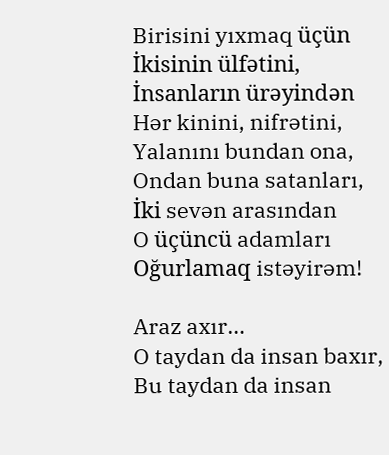Birisini yıxmaq üçün
İkisinin ülfətini,
İnsanların ürəyindən
Hər kinini, nifrətini,
Yalanını bundan ona,
Ondan buna satanları,
İki sevən arasından
O üçüncü adamları
Oğurlamaq istəyirəm!

Araz axır…
O taydan da insan baxır,
Bu taydan da insan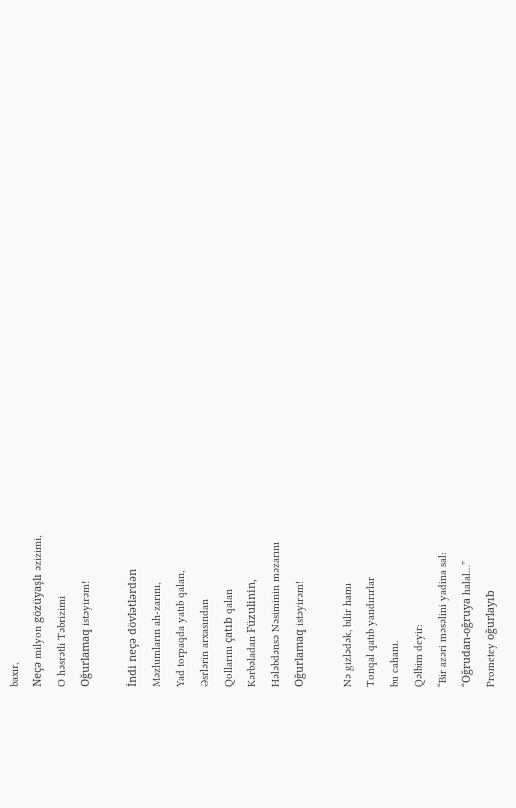baxır,
Neçə milyon gözüyaşlı əzizimi,
O həsrətli Təbrizimi
Oğurlamaq istəyirəm!

İndi neçə dövlətlərdən
Məzlumların ah-zarını,
Yad torpaqda yatıb qalan,
Əsrlərin arxasından
Qollarını çatıb qalan
Kərbəladan Füzulinin,
Hələbdənsə Nəsiminin məzarını
Oğurlamaq istəyirəm!

Nə gizlədək, bilir hamı
Tonqal qatıb yandırırlar
bu cahanı.
Qəlbim deyir:
“Bir azəri məsəlini yadina sal:
“Oğrudan-oğruya halal…”
Prometey oğurlayıb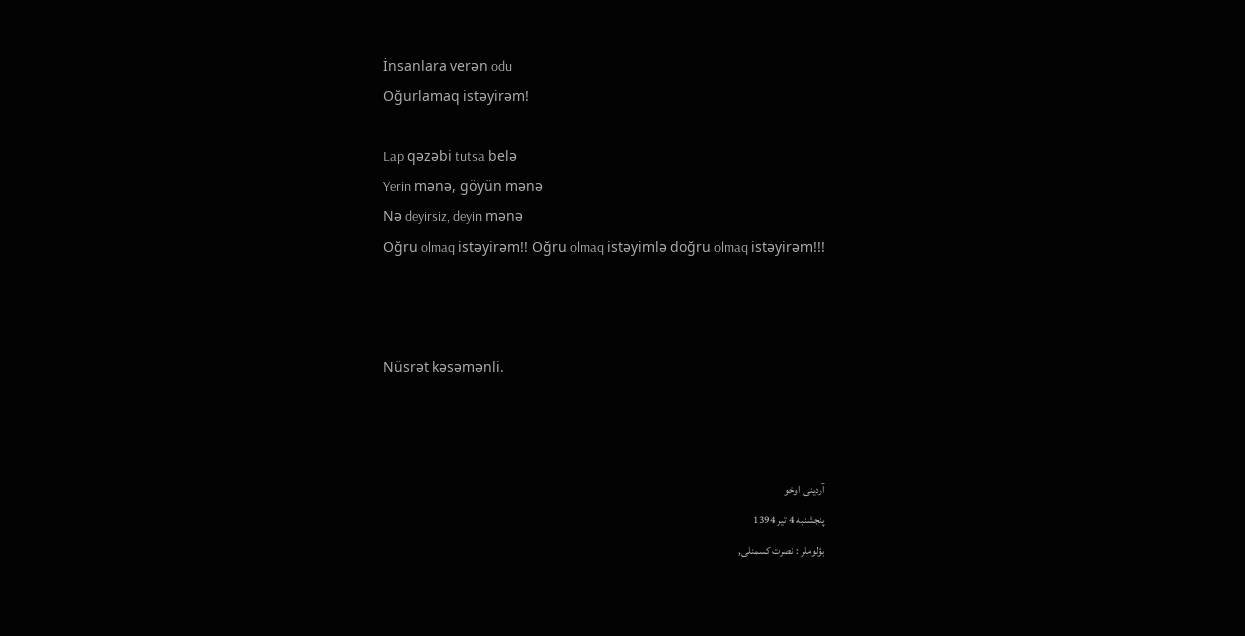İnsanlara verən odu
Oğurlamaq istəyirəm!

Lap qəzəbi tutsa belə
Yerin mənə, göyün mənə
Nə deyirsiz, deyin mənə
Oğru olmaq istəyirəm!! Oğru olmaq istəyimlə doğru olmaq istəyirəm!!!



Nüsrət kəsəmənli.



آردینی اوخو
پنجشنبه 4 تیر 1394
بؤلوملر : نصرت کسمنلی,